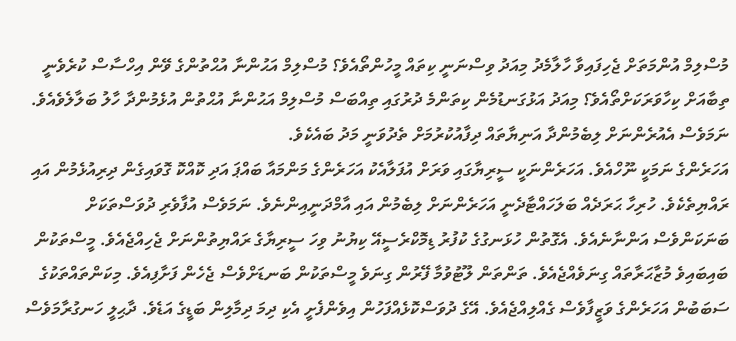މުސްލިމް އުންމަތަށް ޖެހިފައިވާ ހާލާމެދު މިއަދު ވިސްނަނީ ކިތައް މީހުންތޯއެވެ؟ މުސްލިމް އަޙުންނާ އުޙްތުންގެ ވޭން އިހްސާސް ކުރެވެނީ ތިބާއަށް ކިހާވަރަކަށްތޯއެވެ؟ މިއަދު އަޅުގަނޑުމެން ކިތަންމެ ދުރުގައި ތިއްބަސް މުސްލިމް އަޙުންނާ އުޙްތުން އުޅެމުންދާ ހާލު ބަލާލެވެއެވެ. ނަމަވެސް އެއުރެންނަށް ލިބެމުންދާ އަނިޔާތައް ދިފާއުކުރުމަށް ތެދުވަނީ މަދު ބައެކެވެ.
އަހަރެންގެ ނަމަކީ ނޫހްއެވެ. އަހަރެންނަކީ ސީރިޔާގައި ވަރަށް އުފަލާއެކު އަހަރެންގެ މަންމައާ ބައްޕަ އަދި ކޮއްކޮ ގޮވައިގެން ދިރިއުޅެމުން އައި ރައްޔިތެކެވެ. ހުރިހާ ޙަރަދެއް ބަލަހައްޓާދެނީ އަހަރެންނަށް ލިބެމުން އައި އާމްދަނީއިންނެވެ. ނަމަވެސް އުފާވެރި ދުވަސްތަކަށް ބަނަކަންވެސް އަންނާނެއެވެ. އެގޮތުން ހުޅަނގުގެ ކުފުރު ޑިމޮކްރެސީއޭ ކިޔުނު ވިހަ ސީރިޔާގެ ރައްޔިތުންނަށް ޖެހިއްޖެއެވެ. މީސްތަކުން ބައިބައިވެ މުޒާޙަރާތައް ގިނަވެއްޖެއެވެ. ތަންތަން ލޫޓުވުމާ ފޭރުން ގިނަވެ މީސްތަކުން ބަނޑަށްވެސް ޖެހެން ފަށާފިއެވެ. މިކަންތައްތަކުގެ ސަބަބުން އަހަރެންގެ ވަޒީފާވެސް ގެއްލިއްޖެއެވެ. އޭގެ ދުވަސްކޮޅެއްފަހުން އިވެންފެށީ އެކި ދިމަ ދިމާލިން ބަޑީގެ އަޑެވެ. ދާޙިލީ ހަނގުރާމަވެސް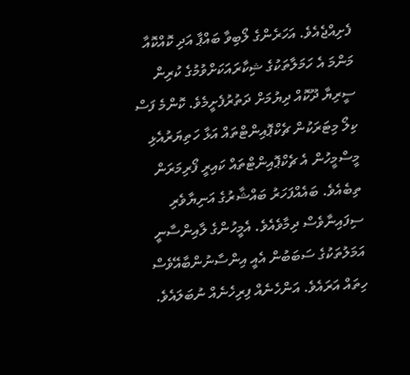ފެށިއްޖެއެވެ. އަހަރެންގެ ލޯބިވާ ބައްޕާ އަދި ކޮއްކޮއާ މަންމަ އެ ހަމަލާތަކުގެ ޝިކާރައަކަށްވުމުގެ ކުރިން ސީރިޔާ ދޫކޮއް ދިޔުމަށް ދަތުރުފެށީމެވެ. ކޮންމެ ފަސް ކިލޯ މިޓަރަކުން ޗެކްޕޮއިންޓްތައް އަޅާ ހަތިޔަރުއެޅި މީސްމީހުން އެ ޗެކްޕޮއިންޓްތައް ކައިރީ ފޯރިމަރަން ތިބެއެވެ. ބައެއްފަހަރު ބައްޝާރުގެ އަނިޔާވެރި ސިފައިނާވެސް ދިމާވެއެވެ. އެމީހުންގެ ލާއިންސާނީ އަމަލުތަކުގެ ސަބަބުން އެއީ އިންސާނުންބާއޭވެސް ހިތައް އަރައެވެ. އަންހެނެއް ފިރިހެނެއް ނުބަލައެވެ.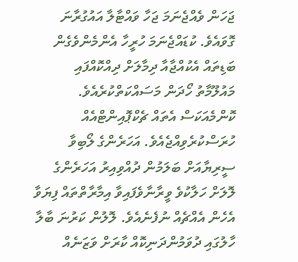ޖަހަން ވެއްޖެނަމަ ޖަހާ ވައްޓާލާ އައުގުރާނަ ގޮވައެވެ. ކުޑައްޖެނަމަ ހުރީހާ އެންމެންވެގެން ބަޑިތައް އެކުއްޖާއާ ދިމާލަށް ދިއްކޮއްފައި މައުލޫމާތު ހޯދަން މަސައްކަތްކުރެއެވެ.
ކޮންމެއަކަސް އެތައް ޗެކްޕޮއިންޓްއެއް ހުރަސްކުރެވިއްޖެއެވެ. އަހަރެންގެ ލޯބިވާ ސީރިޔާއަށް ބަލަމުން ދުއްވިއިރު އަހަރެންގެ ލޮލަށް ހަލާކުވެ ވީރާނާވެފައިވާ އިމާރާތްތައް ފިޔަވާ އެހެން އެއްޗެއް ނުފެނެއެވެ. ލޮލުން ކަރުނަ ބާލާ ހާލުގައި ދުވަމުންދަނިކޮއް ކާރަށް ވަޒަނެއް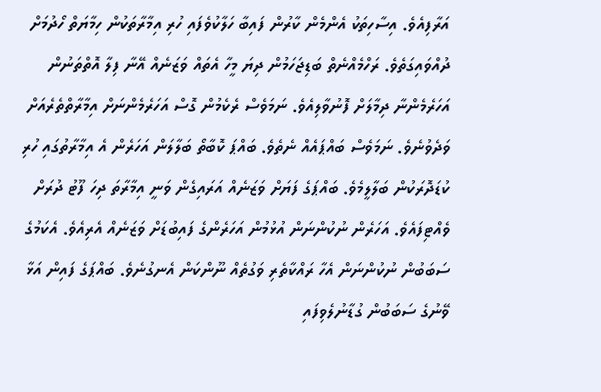އަރާފިއެވެ. އިސާހިތަކު އެންމެން ކާރުން ފައިބާ ހަލާކުވެފައި ހުރި އިމާރާތަކުން ހިމާޔަތް ހޯދުމަށް ދުއްވައިގަތެވެ. ރަހްމެއްނެތް ބަޑިޖަހަމުން ދިޔަ މީހާ އެތައް ވަޒަނެއް އޭނާ ފިލާ އޮތްތަނުން އަހަރެމެންނާ ދިމާލަށް ފޮނުވާލިއެވެ. ނަމަވެސް ރެކެމުން ގޮސް އަހަރެމެންނަށް އިމާރާތްތެރެއަށް ވަދެވުނެވެ. ނަމަވެސް ބައްޕައެއް ނެތެވެ. ބައްޕަ ކޮބާތޯ ބަލާލަން އަހަރެން އެ އިމާރާތުގައި ހުރި ކުޑަދޮރަކުން ބަލާލީމެވެ. ބައްޕަގެ ފަޔަށް ވަޒަނެއް އަރައިގެން ވަނީ އިމާރާތަ ދިހަ ފޫޓު ދުރަށް ވެއްޓިފައެވެ. އަހަރެން ނުކުންނަން އުޅުމުން އަހަރެންގެ ފައިބުޑަށް ވަޒަނެއް އެރިއެވެ. އެކަމުގެ ސަބަބުން ނުކުންނަން އެހާ ރައްކާތެރި ވަގުތެއް ނޫންކަން އެނގުނެވެ. ބައްޕަގެ ފައިން އަޅާ ވޭނުގެ ސަބަބުން ގުޑާނުލެވިފައި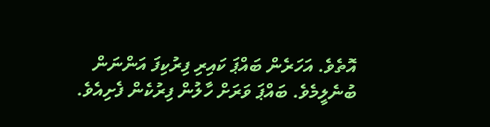އޮތެވެ. އަހަރެން ބައްޕަ ކައިރި ފިރުކިފަ އަންނަން ބުނެލީމެވެ. ބައްޕަ ވަރަށް ހާލުން ފިރުކެން ފެށިއެވެ.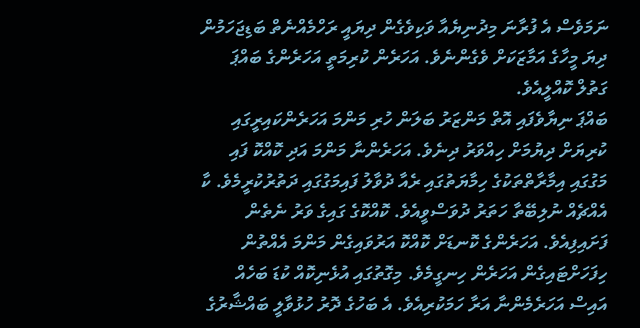ނަމަވެސް އެ ފުރާނަ މިދުނިޔެއާ ވަކިވެގެން ދިޔައީ ރަހްމެއްނެތް ބަޑިޖަހަމުން ދިޔަ މީހާގެ އަމާޒަކަށް ވެގެންނެވެ. އަހަރެން ކުރިމަތީ އަހަރެންގެ ބައްޕަ ގަތުލް ކޮއްލީއެވެ.
ބައްޕަ ނިޔާވެފައި އޮތް މަންޒަރު ބަލަން ހުރި މަންމަ އަހަރެންކައިރީގައި ކުރިޔަށް ދިޔުމަށް ހިއްވަރު ދިނެވެ. އަހަރެންނާ މަންމަ އަދި ކޮއްކޮ ފައި މަގުގައި އިމާރާތްތަކުގެ ހިމާޔަތުގައި ރެއާ ދުވާލު ފައިމަގުގައި ދަތުރުކުރީމެވެ. ކާ އެއްޗެއް ނުލިބޭތާ ހަތަރު ދުވަސްވީއެވެ. ކޮއްކޮގެ ގައިގެ ވަރު ނެތެން ފަށައިފިއެވެ. އަހަރެންގެ ކޮނޑަށް ކޮއްކޮ އަރުވައިގެން މަންމަ އެއްތުން ހިފަހަށްޓައިގެން އަހަރެން ހިނގީމެވެ. މިގޮތުގައި އުޅެނިކޮއް ކުޑަ ބަހެއް އައިސް އަހަރެމެންނާ އަރާ ހަމަކުރިއެވެ. އެ ބަހުގެ ދޮރު ހުޅުވާލީ ބައްޝާރުގެ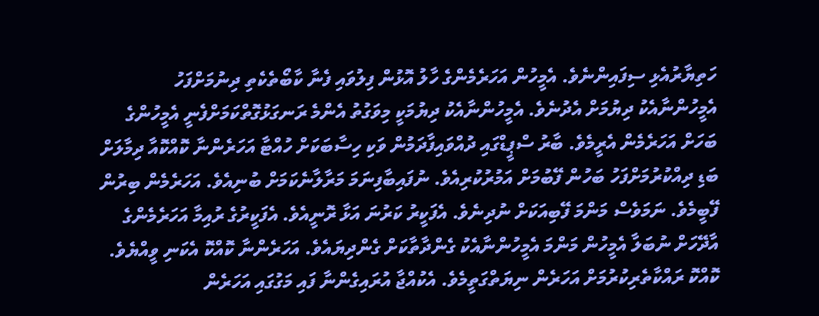ހަތިޔާރުއެޅި ސިފައިންނެވެ. އެމީހުން އަހަރެމެންގެ ހާލު އޮޅުން ފިލުވައި ފެނާ ކާބޯތެކެތި ދިނުމަށްފަހު އެމީހުންނާއެކު ދިޔުމަށް އެދުނެވެ. އެމީހުންނާއެކު ދިޔުމަކީ މިވަގުތު އެންމެ ރަނގަޅުގޮތްކަމަށްފެނީ އެމީހުންގެ ބަހަށް އަހަރެމެން އެރީމެވެ. ބާރު ސްޕީޑްގައި ދުއްވައިފާދަމުން ވަކި ހިސާބަކަށް ހުއްޓާ އަހަރެންނާ ކޮއްކޮއާ ދިމާލަށް ބަޑި ދިއްކުރުމަށްފަހު ބަހުން ފޭބުމަށް އަމުރުކުރިއެވެ. ނުފައިބާފިނަމަ މަރާލާނެކަމަށް ބުނިއެވެ. އަހަރެމެން ބިރުން ފޭބީމެވެ. ނަމަވެސް މަންމަ ފޭބިއަކަށް ނުދިނެވެ. އެފަކީރު ކަރުނަ އަޅާ ރޮނީއެވެ. އެފަކީރުގެ ރުއިމާ އަހަރެމެންގެ އާދޭހަށް ނުބަލާ އެމީހުން މަންމަ އެމީހުންނާއެކު ގެންދާތާކަށް ގެންދިޔައެވެ. އަހަރެންނާ ކޮއްކޮ އެކަނި ވީއްޔެވެ. ކޮއްކޮ ރައްކާތެރިކުރުމަށް އަހަރެން ނިޔަތްގަތީމެވެ. އެކުއްޖާ އުރައިގެންނާ ފައި މަގުގައި އަހަރެން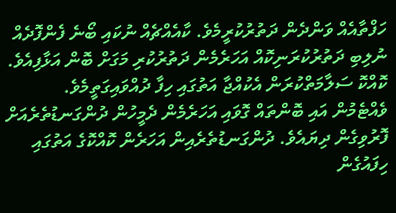ހަފްތާއެއް ވަންދެން ދަތުރުކުރީމެވެ. ކާއެއްޗެއް ނުކައި ބޯނެ ފެންފޮދެއް ނުލިބި ދަތުރުކުރަނިކޮއް އަހަރެމެން ދަތުރުކުރި މަގަށް ބޮން އަޅާފިއެވެ. ކޮއްކޮ ސަލާމަތްކުރަން އެކުއްޖާ އަތުގައި ހިފާ ދުއްވައިގަތީމެވެ. ވެއްޓެމުން އައި ބޮންތައް ގޮވައި އަހަރެމެން ދެމީހުން ދުންގަނޑުތެރެއަށް ފޮރުވިގެން ދިޔައެވެ. ދުންގަނޑުތެރެއިން އަހަރެން ކޮއްކޮގެ އަތުގައި ހިފައުގެން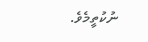ނުކުތީމެވެ.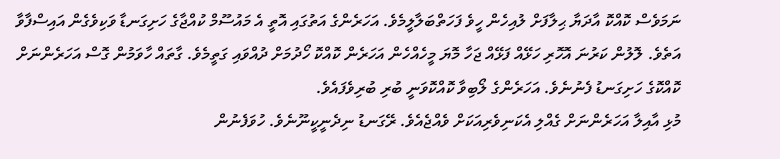ނަމަވެސް ކޮއްކޮ އާދަޔާ ޙިލާފަށް ލުއިހެން ހީވެ ފަހަތްބަލާލީމެވެ. އަހަރެންގެ އަތުގައި އޮތީ އެ މައުސޫމް ކުއްޖާގެ ހަށިގަނޑާ ވަކިވެގެން އައިސްފާވާ އަތެވެ. ލޮލުން ކަރުނަ އޮހޮރި ހަޅޭއް ފަޅޭއް ޖަހާ މޮޔަ މީހެއްހެން އަހަރެން ކޮއްކޮ ހޯދުމަށް ދުއްވައި ގަތީމެވެ. ގާތައް ހާވަމުން ގޮސް އަހަރެންނަށް ކޮއްކޮގެ ހަށިގަނޑު ފެނުނެވެ. އަހަރެންގެ ލޯބިވާ ކޮއްކޮވަނީ ބުރި ބުރިވެފައެވެ.
މުޅި އާއިލާ އަހަރެންނަށް ގެއްލި އެކަނިވެރިއަކަށް ވެއްޖެއެވެ. ރޭގަނޑު ނިދެނީކީނޫނެވެ. ހުވަފެނުން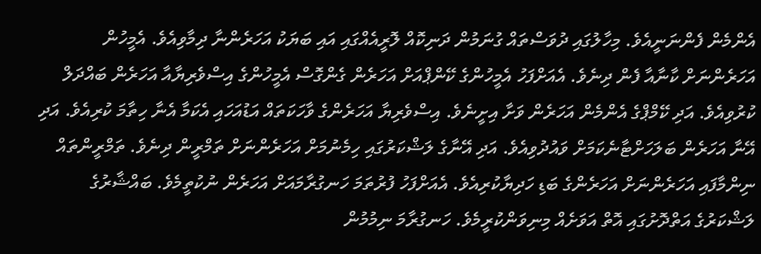އެންމެން ފެންނަނީއެވެ. މިހާލުގައި ދުވަސްތައް ގުނަމުން ދަނިކޮއް ލޮރީއެއްގައި އައި ބަޔަކު އަހަރެންނާ ދިމާވިއެވެ. އެމީހުން އަހަރެންނަށް ކާނާއާ ފެން ދިނެވެ. އެއަށްފަހު އެމީހުންގެ ކޭންޕްއަށް އަހަރެން ގެންގޮސް އެމީހުންގެ އިސްވެރިޔާއާ އަހަރެން ބައްދަލް ކުރުވިއެވެ. އަދި ކޭމްޕްގެ އެންމެން އަހަރެން ވަށާ އިށީނެވެ. އިސްވެރިޔާ އަހަރެންގެ ވާހަކަތައް އަޑުއަހައި އެކަމާ އެނާ ހިތާމަ ކުރިއެވެ. އަދި އޭނާ އަހަރެން ބަލަހަށްޓާނެކަމަށް ވައުދުވިއެވެ. އަދި އޭނާގެ ލަޝްކަރުގައި ހިމެނުމަށް އަހަރެންނަށް ތަމްރީން ދިނެވެ. ތަމްރީންތައް ނިންމާފައި އަހަރެންނަށް އަހަރެންގެ ބަޑި ހަދިޔާކުރިއެވެ. އެއަށްފަހު ފުރުތަމަ ހަނގުރާމައަށް އަހަރެން ނުކުތީމެވެ. ބައްޝާރުގެ ލަޝްކަރުގެ އަތްދޮށުގައި އޮތް އަވަށެއް މިނިވަންކުރީމެވެ. ހަނގުރާމަ ނިމުމުން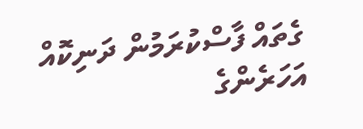ގެތައް ފާސްކުރަމުން ދަނިކޮއް އަހަރެންގެ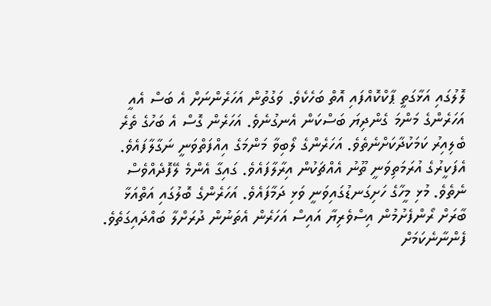ލޮލުގައި އަޅާގަތީ ޕާކްކޮއްފައި އޮތް ބަހެކެވެ. ވަގުތުން އަހަރެންނަށް އެ ބަސް އެއީ އަހަރެންގެ މަންމަ ގެންދިޔަ ބަސްކަން އެނގުނެވެ. އަހަރެން ގޮސް އެ ބަހުގެ ތެރެ ބެލިއިރު ކަމަކުދާކަށްނެތެވެ. އަހަރެންގެ ލޯބިވާ މަންމަގެ އިއްފަތްވަނީ ނަގާލާފައެވެ. އެފަކީރުގެ އުރަމަތިވަނީ ތޫނު އެއްޗަކުން އިރާލާފައެވެ. ގައިގާ އެންމެ ލޭފޮދެއްވެސް ނެތެވެ. މުޅި މީހާގެ ހަށިގަނޑުގައިވަނީ ވަޅި ދަމާފައެވެ. އަހަރެންގެ ބޮލުގައި އަތްއަޅާ ބާރަށް ރޯންފެށުމުން އިސްވެރިޔާ އައިސް އަހަރެން އެތަނުން ދުރަށްލާ ބައްދައިގަތެވެ. ފެންނާނެކަމަށް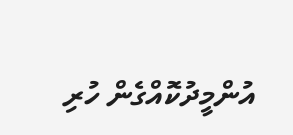އުންމީދުކޮއްގެން ހުރި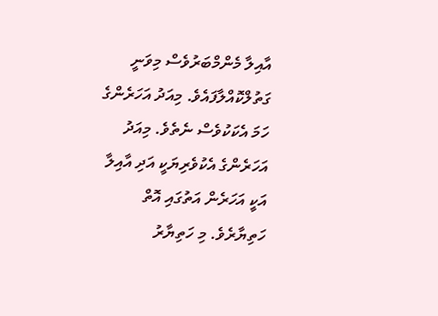އާއިލާ މެންމްބަރުވެސް މިވަނީ ގަތުލްކޮއްލާފައެވެ. މިއަދު އަހަރެންގެ ހަމަ އެކަކުވެސް ނެތެވެ. މިއަދު އަހަރެންގެ އެކުވެރިޔަކީ އަދި އާއިލާ އަކީ އަހަރެން އަތުގައި އޮތް ހަތިޔާރެވެ. މި ހަތިޔާރު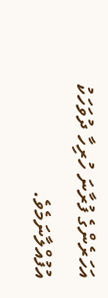އަހަރެންގެ ފުރާނަ ހުރިހާ ދުވަހަކު އުފުއްލާނަމެވެ.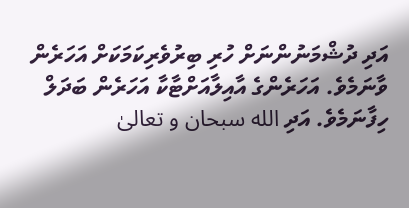އަދި ދުޝްމަނުންނަށް ހުރި ބިރުވެރިކަމަކަށް އަހަރެން ވާނަމެވެ. އަހަރެންގެ އާއިލާއަށްޓާކާ އަހަރެން ބަދަލް ހިފާނަމެވެ. އަދި الله سبحان و تعالىٰ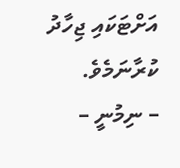އަށްޓަކައި ޖިހާދު ކުރާނަމެވެ.
– ނިމުނީ –